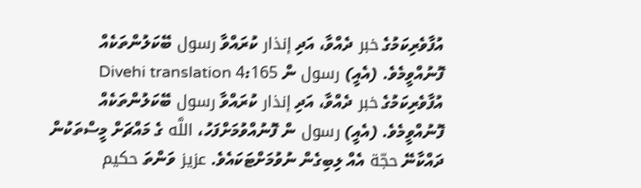އުފާވެރިކަމުގެ خبر ދެއްވާ، އަދި إنذار ކުރައްވާ رسول ބޭކަލުންތަކެއް ފޮނުއްވީމެވެ. (އެއީ) رسول ން 4:165 Divehi translation
އުފާވެރިކަމުގެ خبر ދެއްވާ، އަދި إنذار ކުރައްވާ رسول ބޭކަލުންތަކެއް ފޮނުއްވީމެވެ. (އެއީ) رسول ން ފޮނުއްވުމަށްފަހު، اللَّه ގެ މައްޗަށް މީސްތަކުން ދައްކާނޭ حجّة އެއް ލިބިގެން ނުވުމަށްޓަކައެވެ. عزيز ވަންތަ حكيم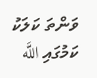ވަންތަ ކަލަކު ކަމުގައި اللَّه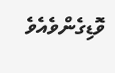ވޮޑިގެންވެއެވެ